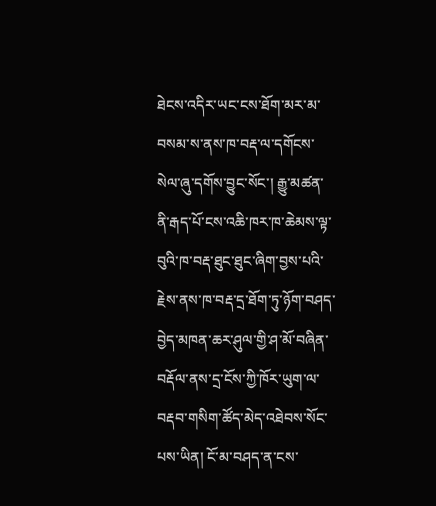ཐེངས་འདིར་ཡང་ངས་ཐོག་མར་མ་བསམ་ས་ནས་ཁ་བརྡ་ལ་དགོངས་སེལ་ཞུ་དགོས་བྱུང་སོང་། རྒྱུ་མཚན་ནི་རྒད་པོ་ངས་འཆི་ཁར་ཁ་ཆེམས་ལྟ་བུའི་ཁ་བརྡ་ཐུང་ཐུང་ཞིག་བྱས་པའི་རྗེས་ནས་ཁ་བརྡ་དྲ་ཐོག་ཏུ་ཉོག་བཤད་བྱེད་མཁན་ཆར་ཤུལ་གྱི་ཤ་མོ་བཞིན་བརྡོལ་ནས་དྲ་ངོས་ཀྱི་ཁོར་ཡུག་ལ་བརྡབ་གསིག་ཚོད་མེད་འཐེབས་སོང་པས་ཡིན། ངོ་མ་བཤད་ན་ངས་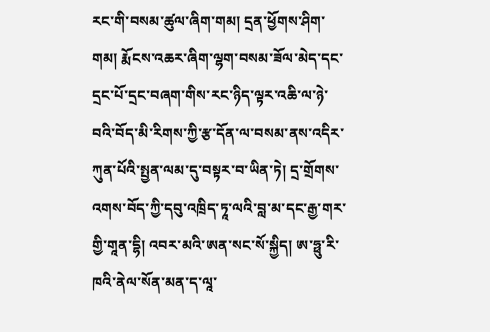རང་གི་བསམ་ཚུལ་ཞིག་གམ། དྲན་ཕྱོགས་ཤིག་གམ། རྨོངས་འཆར་ཞིག་ལྷག་བསམ་ཟོལ་མེད་དང་དྲང་པོ་དྲང་བཞག་གིས་རང་ཉིད་ལྟར་འཆི་ལ་ཉེ་བའི་བོད་མི་རིགས་ཀྱི་རྩ་དོན་ལ་བསམ་ནས་འདིར་ཀུན་པོའི་སྤྱན་ལམ་དུ་བསྟར་བ་ཡིན་ཏེ། དྲ་གྲོགས་འགས་བོད་ཀྱི་དབུ་འཁྲིད་ཏཱ་ལའི་བླ་མ་དང་རྒྱ་གར་གྱི་གཱན་དྷི། འབར་མའི་ཨན་སང་སོ་སྐྱིད། ཨ་ཧྥུ་རི་ཁའི་ནེལ་སོན་མན་ད་ལཱ་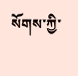སོགས་ཀྱི་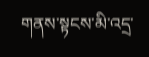གནས་སྟངས་མི་འདྲ་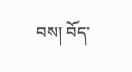བས། བོད་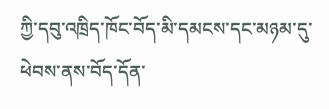ཀྱི་དབུ་འཁྲིད་ཁོང་བོད་མི་དམངས་དང་མཉམ་དུ་ཕེབས་ནས་བོད་དོན་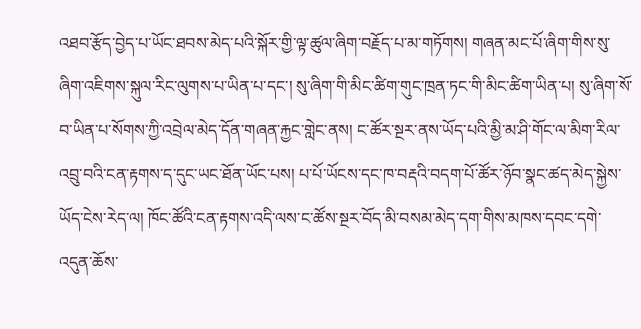འཐབ་རྩོད་བྱེད་པ་ཡོང་ཐབས་མེད་པའི་སྐོར་གྱི་ལྟ་ཚུལ་ཞིག་བརྗོད་པ་མ་གཏོགས། གཞན་མང་པོ་ཞིག་གིས་སུ་ཞིག་འཇིགས་སྐུལ་རིང་ལུགས་པ་ཡིན་པ་དང་། སུ་ཞིག་གི་མིང་ཚིག་གུང་ཁྲན་ཏང་གི་མིང་ཚིག་ཡིན་པ། སུ་ཞིག་སོ་བ་ཡིན་པ་སོགས་ཀྱི་འབྲེལ་མེད་དོན་གཞན་རྐྱང་གླེང་ནས། ང་ཚོར་སྔར་ནས་ཡོད་པའི་མྱི་མ་ཤི་གོང་ལ་མིག་རིལ་འབྲུ་བའི་ངན་རྟགས་ད་དུང་ཡང་ཐོན་ཡོང་པས། པ་པོ་ཡོངས་དང་ཁ་བརྡའི་བདག་པོ་ཚོར་ཉོབ་སྣང་ཚད་མེད་སྐྱེས་ཡོད་ངེས་རེད་ལ། ཁོང་ཚོའི་ངན་རྟགས་འདི་ལས་ང་ཚོས་སྔར་བོད་མི་བསམ་མེད་དག་གིས་མཁས་དབང་དགེ་འདུན་ཆོས་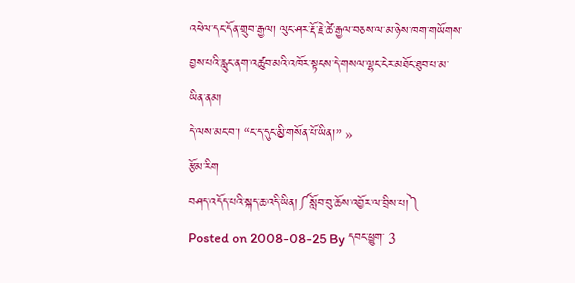འཕེལ་དང་དོན་གྲུབ་རྒྱལ། ལུང་ཤར་རྡོ་རྗེ་ཚེ་རྒྱལ་བཅས་ལ་མ་ཉེས་ཁག་གཡོགས་བྱས་པའི་རླུང་ནག་འཚུབ་མའི་འཁོར་སྟངས་དེ་གསལ་ལྷང་ངེར་མཐོང་ཐུབ་པ་མ་ཡིན་ནམ།
དེ་ལས་མང་བ་། “ང་ད་དུང་མྱི་གསོན་པོ་ཡིན།” »
རྩོམ་རིག
བཤད་འདོད་པའི་སྐད་ཆ་འདི་ཡིན།༼སློབ་བུ་ཆོས་འབྱོར་ལ་བྲིས་པ།༽
Posted on 2008-08-25 By དབང་ཕྱུག་ 3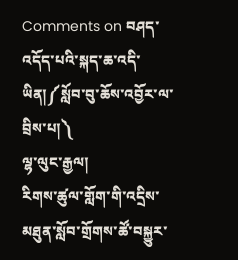Comments on བཤད་འདོད་པའི་སྐད་ཆ་འདི་ཡིན།༼སློབ་བུ་ཆོས་འབྱོར་ལ་བྲིས་པ།༽
ལྷ་ལུང་རྒྱལ།
རིགས་ཚུལ་གློག་གི་འདྲིས་མཐུན་སློབ་གྲོགས་ཚོ་བསྐྱུར་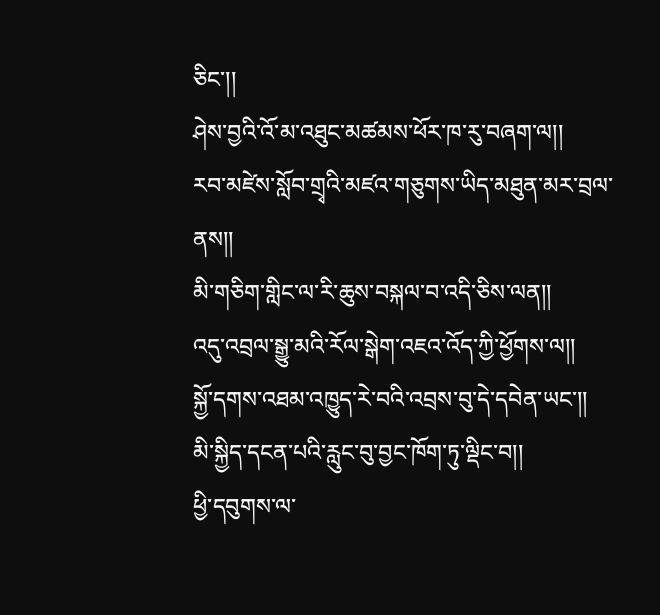ཅིང་།།
ཤེས་བྱའི་འོ་མ་འཐུང་མཚམས་ཕོར་ཁ་རུ་བཞག་ལ།།
རབ་མཛེས་སློབ་གྲྭའི་མཛའ་གཅུགས་ཡིད་མཐུན་མར་བྲལ་ནས།།
མི་གཅིག་གླིང་ལ་རི་ཆུས་བསྐལ་བ་འདི་ཅིས་ལན།།
འདུ་འབྲལ་སྒྱུ་མའི་རོལ་སྒེག་འཇའ་འོད་ཀྱི་ཕྱོགས་ལ།།
སྐྱོ་དགས་འཐམ་འཁྱུད་རེ་བའི་འབྲས་བུ་དེ་དབེན་ཡང་།།
མི་སྐྱིད་དངན་པའི་རླུང་བུ་བྱང་ཁོག་ཏུ་ལྡིང་བ།།
ཕྱི་དབུགས་ལ་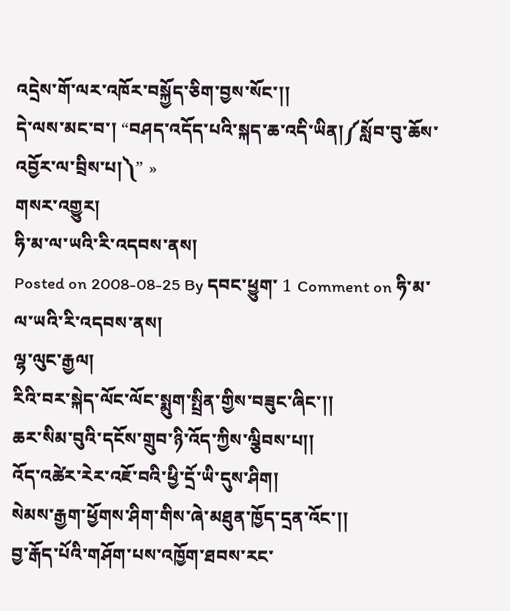འདྲེས་གོ་ལར་འཁོར་བསྐྱོད་ཅིག་བྱས་སོང་།།
དེ་ལས་མང་བ་། “བཤད་འདོད་པའི་སྐད་ཆ་འདི་ཡིན།༼སློབ་བུ་ཆོས་འབྱོར་ལ་བྲིས་པ།༽” »
གསར་འགྱུར།
ཧི་མ་ལ་ཡའི་རི་འདབས་ནས།
Posted on 2008-08-25 By དབང་ཕྱུག་ 1 Comment on ཧི་མ་ལ་ཡའི་རི་འདབས་ནས།
ལྷ་ལུང་རྒྱལ།
རིའི་བར་སྐེད་ལོང་ལོང་སྨུག་སྤྲིན་གྱིས་བཟུང་ཞིང་།།
ཆར་སིམ་བུའི་དངོས་གྲུབ་ཉི་འོད་ཀྱིས་ལྕིབས་པ།།
འོད་འཚེར་རེར་འཇོ་བའི་ཕྱི་དྲོ་ཡི་དུས་ཤིག།
སེམས་རྒྱག་ཕྱོགས་ཤིག་གིས་ཞེ་མཐུན་ཁྱོད་དྲན་འོང་།།
བྱ་རྒོད་པོའི་གཤོག་པས་འཁྱོག་ཐབས་རང་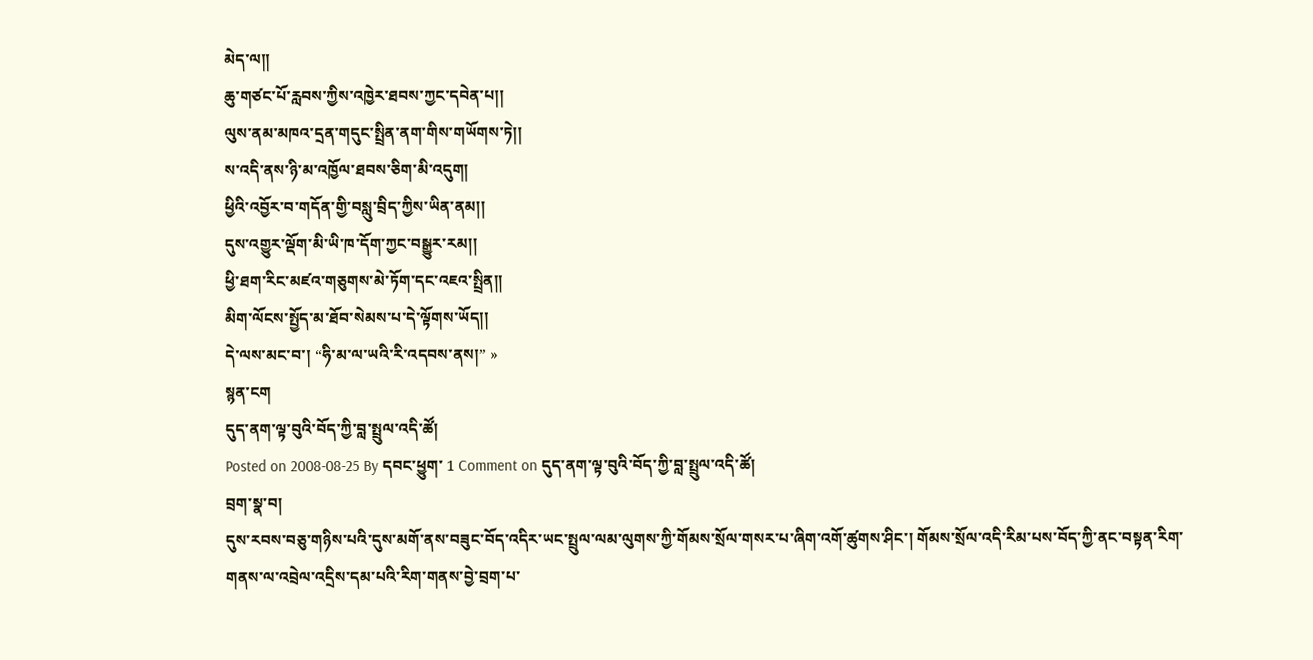མེད་ལ།།
ཆུ་གཙང་པོ་རླབས་ཀྱིས་འཁྱེར་ཐབས་ཀྱང་དབེན་པ།།
ལུས་ནམ་མཁའ་དྲན་གདུང་སྤྲིན་ནག་གིས་གཡོགས་ཏེ།།
ས་འདི་ནས་ཉི་མ་འཁྱོལ་ཐབས་ཅིག་མི་འདུག།
ཕྱིའི་འབྱོར་བ་གདོན་གྱི་བསླུ་བྲིད་ཀྱིས་ཡིན་ནམ།།
དུས་འགྱུར་ལྡོག་མི་ཡི་ཁ་དོག་ཀྱང་བསྒྱུར་རམ།།
ཕྱི་ཐག་རིང་མཛའ་གཅུགས་མེ་ཏོག་དང་འཇའ་སྤྲིན།།
མིག་ལོངས་སྤྱོད་མ་ཐོབ་སེམས་པ་དེ་ལྟོགས་ཡོད།།
དེ་ལས་མང་བ་། “ཧི་མ་ལ་ཡའི་རི་འདབས་ནས།” »
སྙན་ངག
དུད་ནག་ལྟ་བུའི་བོད་ཀྱི་བླ་སྤྲུལ་འདི་ཚོ།
Posted on 2008-08-25 By དབང་ཕྱུག་ 1 Comment on དུད་ནག་ལྟ་བུའི་བོད་ཀྱི་བླ་སྤྲུལ་འདི་ཚོ།
བྲག་སྣ་བ།
དུས་རབས་བཅུ་གཉིས་པའི་དུས་མགོ་ནས་བཟུང་བོད་འདིར་ཡང་སྤྲུལ་ལམ་ལུགས་ཀྱི་གོམས་སྲོལ་གསར་པ་ཞིག་འགོ་ཚུགས་ཤིང་། གོམས་སྲོལ་འདི་རིམ་པས་བོད་ཀྱི་ནང་བསྟན་རིག་གནས་ལ་འབྲེལ་འདྲིས་དམ་པའི་རིག་གནས་བྱེ་བྲག་པ་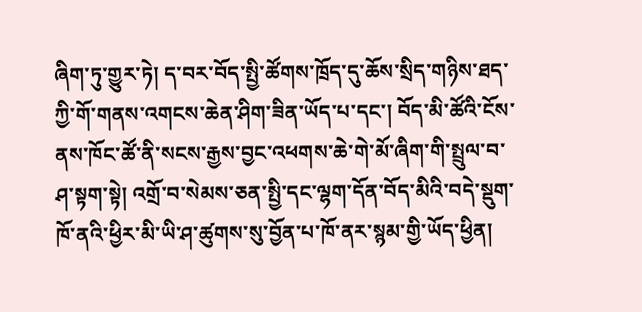ཞིག་ཏུ་གྱུར་ཏེ། ད་བར་བོད་སྤྱི་ཚོགས་ཁྲོད་དུ་ཆོས་སྲིད་གཉིས་ཐད་ཀྱི་གོ་གནས་འགངས་ཆེན་ཤིག་ཟིན་ཡོད་པ་དང་། བོད་མི་ཚོའི་ངོས་ནས་ཁོང་ཚོ་ནི་སངས་རྒྱས་བྱང་འཕགས་ཆེ་གེ་མོ་ཞིག་གི་སྤྲུལ་བ་ཤ་སྟག་སྟེ། འགྲོ་བ་སེམས་ཅན་སྤྱི་དང་ལྷག་དོན་བོད་མིའི་བདེ་སྡུག་ཁོ་ནའི་ཕྱིར་མི་ཡི་ཤ་ཚུགས་སུ་བྱོན་པ་ཁོ་ནར་སྙམ་གྱི་ཡོད་ཕྱིན།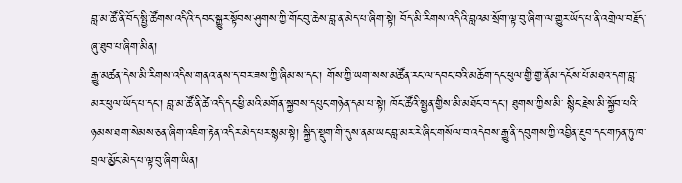བླ་མ་ཚོ་ནི་བོད་སྤྱི་ཚོགས་འདིའི་དབང་སྒྱུར་སྟོབས་ཤུགས་ཀྱི་གོང་བུ་ཆེས་བླ་ན་མེད་པ་ཞིག་སྟེ། བོད་མི་རིགས་འདིའི་བླའམ་སྲོག་ལྟ་བུ་ཞིག་ལ་གྱུར་ཡོད་པ་ནི་འགྲེལ་བརྗོད་ཞུ་ཐུབ་པ་ཞིག་མིན།
རྒྱུ་མཚན་དེས་མི་རིགས་འདིས་གནའ་ནས་ད་བར་ཟས་ཀྱི་ཞིམ་ས་དང་། གོས་ཀྱི་ཡག་སས་མཚོན་རང་ལ་དབང་བའི་མཆོག་དང་ཕུལ་གྱི་གྱ་ནོམ་དངོས་པོ་མཐའ་དག་བླ་མར་ཕུལ་ཡོད་པ་དང་། བླ་མ་ཚོ་ནི་ཚེ་འདི་དང་ཕྱི་མའི་མགོན་སྐྱབས་དཔུང་གཉེན་དམ་པ་སྟེ། ཁོང་ཚོའི་སྤྱན་གྱིས་མི་མཐོང་བ་དང་། ཐུགས་ཀྱིས་མི་ སྙིང་རྗེས་མི་སྐྱོབ་པའི་ཉམས་ཐག་སེམས་ཅན་ཞིག་འཇིག་རྟེན་འདིར་མེད་པར་སྙམ་སྟེ། སྐྱིད་སྡུག་གི་དུས་ནམ་ཡང་བླ་མར་རེ་ཞིང་གསོལ་བ་འདེབས་རྒྱུ་ནི་དབུགས་ཀྱི་འབྱིན་རྔུབ་དང་གཏན་ཏུ་ཁ་བྲལ་མྱོང་མེད་པ་ལྟ་བུ་ཞིག་ཡིན།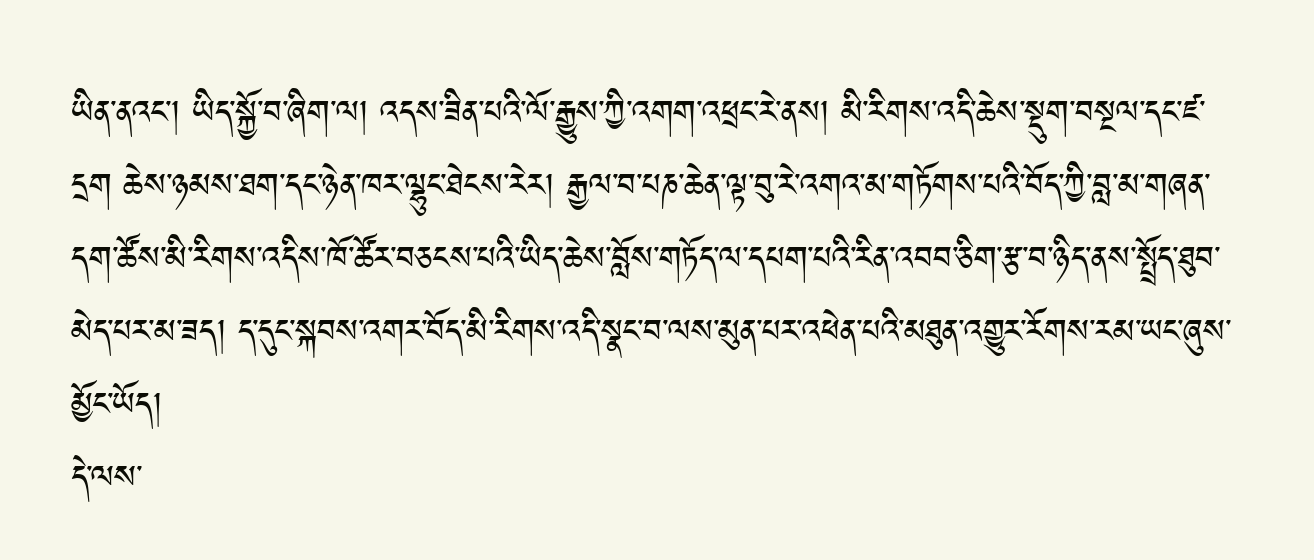ཡིན་ནའང་། ཡིད་སྐྱོ་བ་ཞིག་ལ། འདས་ཟིན་པའི་ལོ་རྒྱུས་ཀྱི་འགག་འཕྲང་རེ་ནས། མི་རིགས་འདི་ཆེས་སྡུག་བསྔལ་དང་ཛ་དྲག ཆེས་ཉམས་ཐག་དང་ཉེན་ཁར་ལྷུང་ཐེངས་རེར། རྒྱལ་བ་པཎ་ཆེན་ལྟ་བུ་རེ་འགའ་མ་གཏོགས་པའི་བོད་ཀྱི་བླ་མ་གཞན་དག་ཚོས་མི་རིགས་འདིས་ཁོ་ཚོར་བཅངས་པའི་ཡིད་ཆེས་བློས་གཏོད་ལ་དཔག་པའི་རིན་འབབ་ཅིག་རྩ་བ་ཉིད་ནས་སྤྲོད་ཐུབ་མེད་པར་མ་ཟད། ད་དུང་སྐབས་འགར་བོད་མི་རིགས་འདི་སྣང་བ་ལས་མུན་པར་འཕེན་པའི་མཐུན་འགྱུར་རོགས་རམ་ཡང་ཞུས་མྱོང་ཡོད།
དེ་ལས་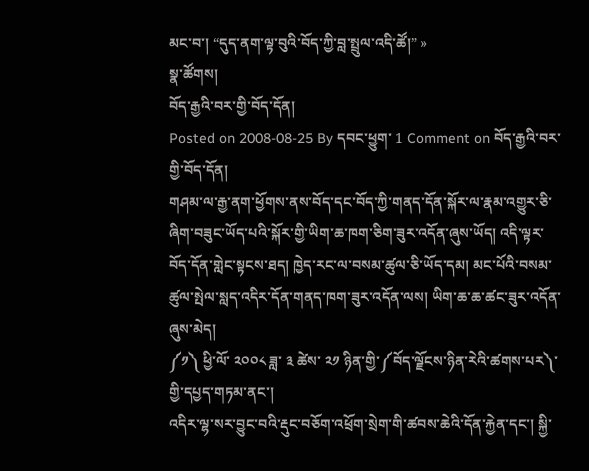མང་བ་། “དུད་ནག་ལྟ་བུའི་བོད་ཀྱི་བླ་སྤྲུལ་འདི་ཚོ།” »
སྣ་ཚོགས།
བོད་རྒྱའི་བར་གྱི་བོད་དོན།
Posted on 2008-08-25 By དབང་ཕྱུག་ 1 Comment on བོད་རྒྱའི་བར་གྱི་བོད་དོན།
གཤམ་ལ་རྒྱ་ནག་ཕྱོགས་ནས་བོད་དང་བོད་ཀྱི་གནད་དོན་སྐོར་ལ་རྣམ་འགྱུར་ཅི་ཞིག་བཟུང་ཡོད་པའི་སྐོར་གྱི་ཡིག་ཆ་ཁག་ཅིག་ཟུར་འདོན་ཞུས་ཡོད། འདི་ལྟར་བོད་དོན་གླེང་སྟངས་ཐད། ཁྱེད་རང་ལ་བསམ་ཚུལ་ཅི་ཡོད་དམ། མང་པོའི་བསམ་ཚུལ་སྤེལ་སླད་འདིར་དོན་གནད་ཁག་ཟུར་འདོན་ལས། ཡིག་ཆ་ཆ་ཚང་ཟུར་འདོན་ཞུས་མེད།
༼༡༽ ཕྱི་ལོ་ ༢༠༠༨ ཟླ་ ༣ ཚེས་ ༢༡ ཉིན་གྱི་༼བོད་ལྗོངས་ཉིན་རེའི་ཚགས་པར༽་གྱི་དཔྱད་གཏམ་ནང་།
འདིར་ལྷ་སར་བྱུང་བའི་རྡུང་བཅོག་འཕྲོག་སྲེག་གི་ཚབས་ཆེའི་དོན་རྐྱེན་དང་། སྐྱི་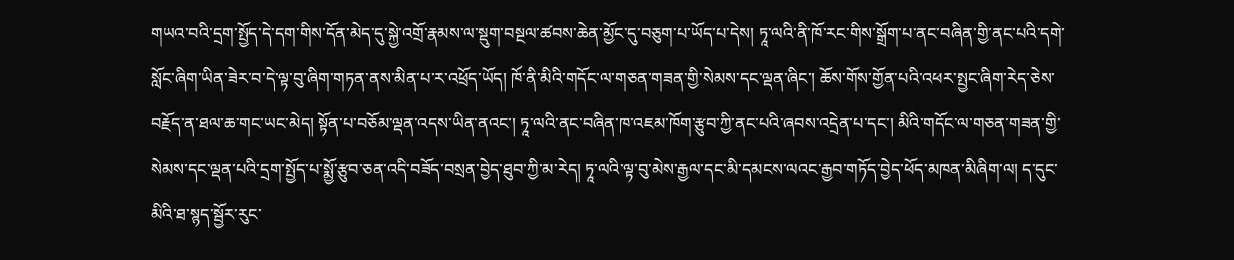གཡའ་བའི་དྲག་སྤྱོད་དེ་དག་གིས་དོན་མེད་དུ་སྐྱེ་འགྲོ་རྣམས་ལ་སྡུག་བསྔལ་ཚབས་ཆེན་མྱོང་དུ་བཅུག་པ་ཡོད་པ་དེས། ཏཱ་ལའི་ནི་ཁོ་རང་གིས་སྒྲོག་པ་ནང་བཞིན་གྱི་ནང་པའི་དགེ་སློང་ཞིག་ཡིན་ཟེར་བ་དེ་ལྟ་བུ་ཞིག་གཏན་ནས་མིན་པ་ར་འཕྲོད་ཡོད། ཁོ་ནི་མིའི་གདོང་ལ་གཅན་གཟན་གྱི་སེམས་དང་ལྡན་ཞིང་། ཆོས་གོས་གྱོན་པའི་འཕར་སྤྱང་ཞིག་རེད་ཅེས་བརྗོད་ན་ཐལ་ཆ་གང་ཡང་མེད། སྟོན་པ་བཅོམ་ལྡན་འདས་ཡིན་ནའང་། ཏཱ་ལའི་ནང་བཞིན་ཁ་འཇམ་ཁོག་རྩུབ་ཀྱི་ནང་པའི་ཞབས་འདྲེན་པ་དང་། མིའི་གདོང་ལ་གཅན་གཟན་གྱི་སེམས་དང་ལྡན་པའི་དྲག་སྤྱོད་པ་སྨྱོ་རྩུབ་ཅན་འདི་བཟོད་བསྲན་བྱེད་ཐུབ་ཀྱི་མ་རེད། ཏཱ་ལའི་ལྟ་བུ་མེས་རྒྱལ་དང་མི་དམངས་ལའང་རྒྱབ་གཏོད་བྱེད་ཕོད་མཁན་མིཞིག་ལ། ད་དུང་མིའི་ཐ་སྙད་སྦྱོར་རུང་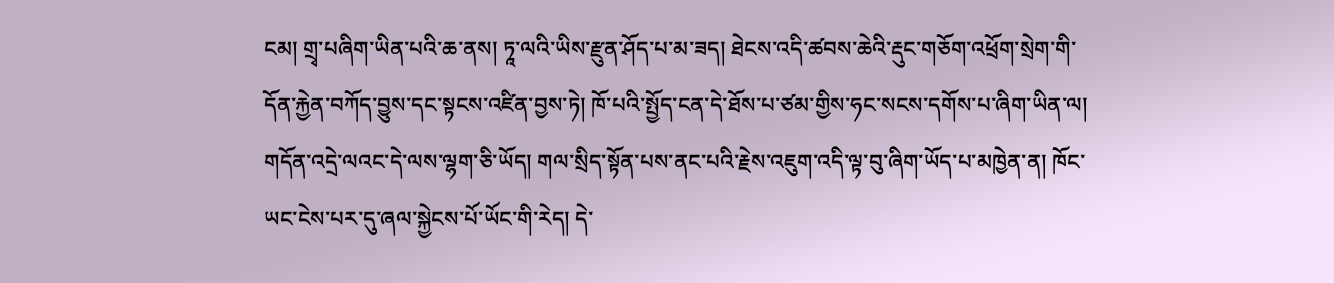ངམ། གྲྭ་པཞིག་ཡིན་པའི་ཆ་ནས། ཏཱ་ལའི་ཡིས་རྫུན་ཤོད་པ་མ་ཟད། ཐེངས་འདི་ཚབས་ཆེའི་རྡུང་གཅོག་འཕྲོག་སྲེག་གི་དོན་རྐྱེན་བཀོད་བྱུས་དང་སྟངས་འཛིན་བྱས་ཏེ། ཁོ་པའི་སྤྱོད་ངན་དེ་ཐོས་པ་ཙམ་གྱིས་ཧང་སངས་དགོས་པ་ཞིག་ཡིན་ལ། གདོན་འདྲེ་ལའང་དེ་ལས་ལྷག་ཅི་ཡོད། གལ་སྲིད་སྟོན་པས་ནང་པའི་རྗེས་འཇུག་འདི་ལྟ་བུ་ཞིག་ཡོད་པ་མཁྱེན་ན། ཁོང་ཡང་ངེས་པར་དུ་ཞལ་སྐྱེངས་པོ་ཡོང་གི་རེད། དེ་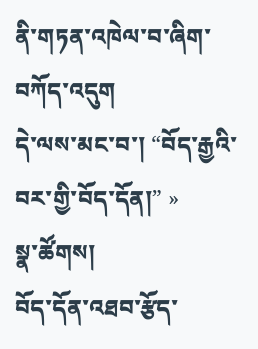ནི་གཏན་འཁེལ་བ་ཞིག་བཀོད་འདུག
དེ་ལས་མང་བ་། “བོད་རྒྱའི་བར་གྱི་བོད་དོན།” »
སྣ་ཚོགས།
བོད་དོན་འཐབ་རྩོད་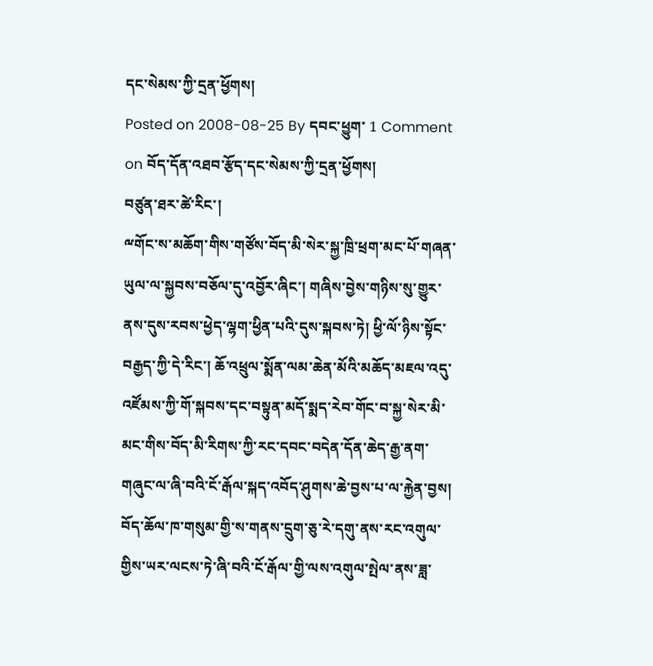དང་སེམས་ཀྱི་དྲན་ཕྱོགས།
Posted on 2008-08-25 By དབང་ཕྱུག་ 1 Comment on བོད་དོན་འཐབ་རྩོད་དང་སེམས་ཀྱི་དྲན་ཕྱོགས།
བཙུན་ཐར་ཚེ་རིང་།
ྋགོང་ས་མཆོག་གིས་གཙོས་བོད་མི་སེར་སྐྱ་ཁྲི་ཕྲག་མང་པོ་གཞན་ཡུལ་ལ་སྐྱབས་བཅོལ་དུ་འབྱོར་ཞིང་། གཞིས་བྱེས་གཉིས་སུ་གྱུར་ནས་དུས་རབས་ཕྱེད་ལྷག་ཕྱིན་པའི་དུས་སྐབས་ཏེ། ཕྱི་ལོ་ཉིས་སྟོང་བརྒྱད་ཀྱི་དེ་རིང་། ཆོ་འཕྲུལ་སྨོན་ལམ་ཆེན་མོའི་མཆོད་མཇལ་འདུ་འཛོམས་ཀྱི་གོ་སྐབས་དང་བསྟུན་མདོ་སྨད་རེབ་གོང་བ་སྐྱ་སེར་མི་མང་གིས་བོད་མི་རིགས་ཀྱི་རང་དབང་བདེན་དོན་ཆེད་རྒྱ་ནག་གཞུང་ལ་ཞི་བའི་ངོ་རྒོལ་སྐད་འབོད་ཤུགས་ཆེ་བྱས་པ་ལ་རྐྱེན་བྱས། བོད་ཆོལ་ཁ་གསུམ་གྱི་ས་གནས་དྲུག་ཅུ་རེ་དགུ་ནས་རང་འགུལ་གྱིས་ཡར་ལངས་ཏེ་ཞི་བའི་ངོ་རྒོལ་གྱི་ལས་འགུལ་སྤེལ་ནས་ཟླ་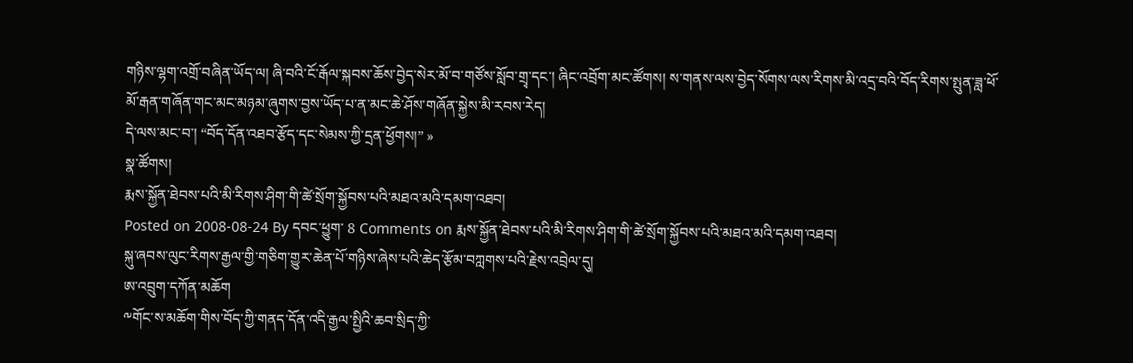གཉིས་ལྷག་འགྲོ་བཞིན་ཡོད་ལ། ཞི་བའི་ངོ་རྒོལ་སྐབས་ཆོས་བྱེད་སེར་མོ་བ་གཙོས་སློབ་གྲྭ་དང་། ཞིང་འབྲོག་མང་ཚོགས། ས་གནས་ལས་བྱེད་སོགས་ལས་རིགས་མི་འདྲ་བའི་བོད་རིགས་སྤུན་ཟླ་ཕོ་མོ་རྒན་གཞོན་གང་མང་མཉམ་ཞུགས་བྱས་ཡོད་པ་ན་མང་ཆེ་ཤོས་གཞོན་སྐྱེས་མི་རབས་རེད།
དེ་ལས་མང་བ་། “བོད་དོན་འཐབ་རྩོད་དང་སེམས་ཀྱི་དྲན་ཕྱོགས།” »
སྣ་ཚོགས།
རྨས་སྐྱོན་ཐེབས་པའི་མི་རིགས་ཤིག་གི་ཚེ་སྲོག་སྐྱོབས་པའི་མཐའ་མའི་དམག་འཐབ།
Posted on 2008-08-24 By དབང་ཕྱུག་ 8 Comments on རྨས་སྐྱོན་ཐེབས་པའི་མི་རིགས་ཤིག་གི་ཚེ་སྲོག་སྐྱོབས་པའི་མཐའ་མའི་དམག་འཐབ།
སྐུ་ཞབས་ལུང་རིགས་རྒྱལ་གྱི་གཅིག་གྱུར་ཆེན་པོ་གཉིས་ཞེས་པའི་ཆེད་རྩོམ་བཀླགས་པའི་རྗེས་འབྲེལ་དུ།
ཨ་འབྲུག་དཀོན་མཆོག
༸གོང་ས་མཆོག་གིས་བོད་ཀྱི་གནད་དོན་འདི་རྒྱལ་སྤྱིའི་ཆབ་སྲིད་ཀྱི་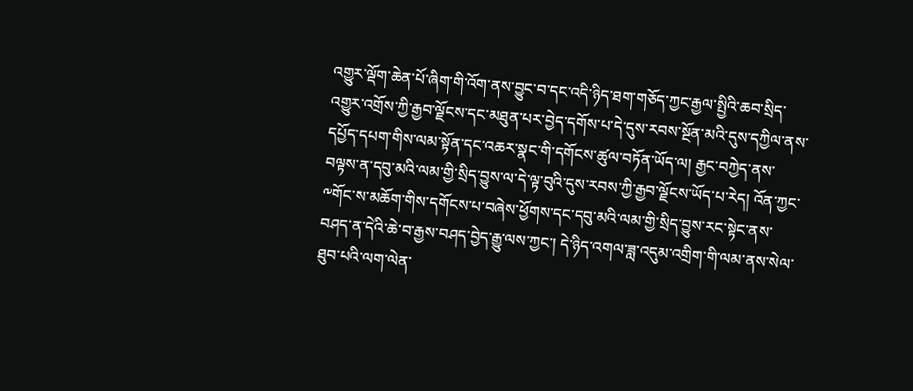འགྱུར་ལྡོག་ཆེན་པོ་ཞིག་གི་འོག་ནས་བྱུང་བ་དང་འདི་ཉིད་ཐག་གཅོད་ཀྱང་རྒྱལ་སྤྱིའི་ཆབ་སྲིད་འགྱུར་འགྲོས་ཀྱི་རྒྱབ་ལྗོངས་དང་མཐུན་པར་བྱེད་དགོས་པ་དེ་དུས་རབས་སྔོན་མའི་དུས་དཀྱིལ་ནས་དཔྱོད་དཔག་གིས་ལམ་སྟོན་དང་འཆར་སྣང་གི་དགོངས་ཚུལ་བཏོན་ཡོད་ལ། རྒྱང་བཀྱེད་ནས་བལྟས་ན་དབུ་མའི་ལམ་གྱི་སྲིད་བྱུས་ལ་དེ་ལྟ་བུའི་དུས་རབས་ཀྱི་རྒྱབ་ལྗོངས་ཡོད་པ་རེད། འོན་ཀྱང་༸གོང་ས་མཆོག་གིས་དགོངས་པ་བཞེས་ཕྱོགས་དང་དབུ་མའི་ལམ་གྱི་སྲིད་བྱུས་རང་སྟེང་ནས་བཤད་ན་དེའི་ཆེ་བ་རྒྱས་བཤད་བྱེད་རྒྱུ་ལས་ཀྱང་། དེ་ཉིད་འགལ་ཟླ་འདུམ་འགྲིག་གི་ལམ་ནས་སེལ་ཐུབ་པའི་ལག་ལེན་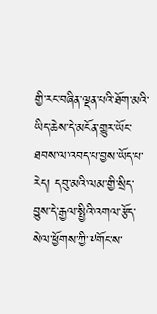གྱི་རང་བཞིན་ལྡན་པའི་ཐོག་མའི་ཡིད་ཆེས་དེ་མངོན་གྱུར་ཡོང་ཐབས་ལ་འབད་པ་བྱས་ཡོད་པ་རེད། དབུ་མའི་ལམ་གྱི་སྲིད་བྱུས་དེ་རྒྱལ་སྤྱིའི་འགལ་རྩོད་སེལ་ཕྱོགས་ཀྱི་༸གོང་ས་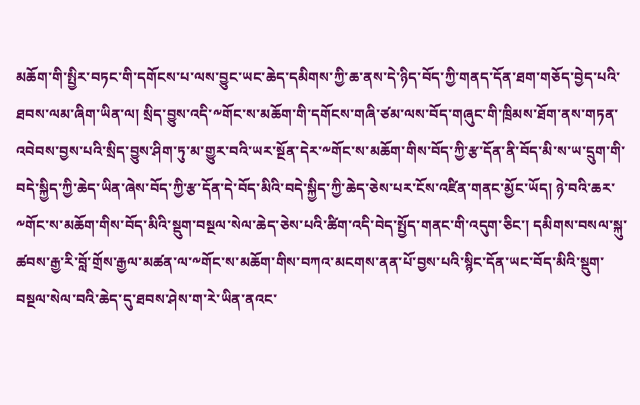མཆོག་གི་སྤྱིར་བཏང་གི་དགོངས་པ་ལས་བྱུང་ཡང་ཆེད་དམིགས་ཀྱི་ཆ་ནས་དེ་ཉིད་བོད་ཀྱི་གནད་དོན་ཐག་གཅོད་བྱེད་པའི་ཐབས་ལམ་ཞིག་ཡིན་ལ། སྲིད་བྱུས་འདི་༸གོང་ས་མཆོག་གི་དགོངས་གཞི་ཙམ་ལས་བོད་གཞུང་གི་ཁྲིམས་ཐོག་ནས་གཏན་འབེབས་བྱས་པའི་སྲིད་བྱུས་ཤིག་ཏུ་མ་གྱུར་བའི་ཡར་སྔོན་དེར་༸གོང་ས་མཆོག་གིས་བོད་ཀྱི་རྩ་དོན་ནི་བོད་མི་ས་ཡ་དྲུག་གི་བདེ་སྐྱིད་ཀྱི་ཆེད་ཡིན་ཞེས་བོད་ཀྱི་རྩ་དོན་དེ་བོད་མིའི་བདེ་སྐྱིད་ཀྱི་ཆེད་ཅེས་པར་ངོས་འཛིན་གནང་མྱོང་ཡོད། ཉེ་བའི་ཆར་༸གོང་ས་མཆོག་གིས་བོད་མིའི་སྡུག་བསྔལ་སེལ་ཆེད་ཅེས་པའི་ཚིག་འདི་བེད་སྤྱོད་གནང་གི་འདུག་ཅིང་། དམིགས་བསལ་སྐུ་ཚབས་རྒྱ་རི་བློ་གྲོས་རྒྱལ་མཚན་ལ་༸གོང་ས་མཆོག་གིས་བཀའ་མངགས་ནན་པོ་བྱས་པའི་སྙིང་དོན་ཡང་བོད་མིའི་སྡུག་བསྔལ་སེལ་བའི་ཆེད་དུ་ཐབས་ཤེས་ག་རེ་ཡིན་ནའང་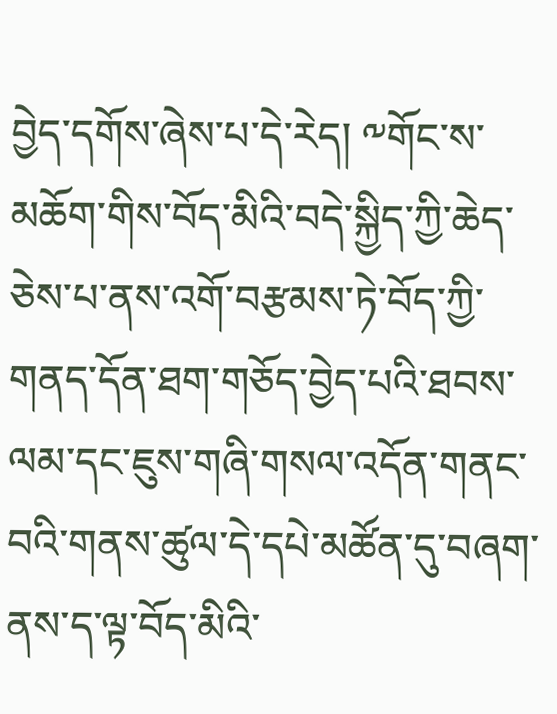བྱེད་དགོས་ཞེས་པ་དེ་རེད། ༸གོང་ས་མཆོག་གིས་བོད་མིའི་བདེ་སྐྱིད་ཀྱི་ཆེད་ཅེས་པ་ནས་འགོ་བརྩམས་ཏེ་བོད་ཀྱི་གནད་དོན་ཐག་གཅོད་བྱེད་པའི་ཐབས་ལམ་དང་ཇུས་གཞི་གསལ་འདོན་གནང་བའི་གནས་ཚུལ་དེ་དཔེ་མཚོན་དུ་བཞག་ནས་ད་ལྟ་བོད་མིའི་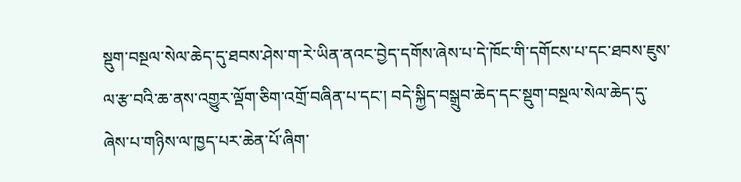སྡུག་བསྔལ་སེལ་ཆེད་དུ་ཐབས་ཤེས་ག་རེ་ཡིན་ནའང་བྱེད་དགོས་ཞེས་པ་དེ་ཁོང་གི་དགོངས་པ་དང་ཐབས་ཇུས་ལ་རྩ་བའི་ཆ་ནས་འགྱུར་ལྡོག་ཅིག་འགྲོ་བཞིན་པ་དང་། བདེ་སྐྱིད་བསྒྲུབ་ཆེད་དང་སྡུག་བསྔལ་སེལ་ཆེད་དུ་ཞེས་པ་གཉིས་ལ་ཁྱད་པར་ཆེན་པོ་ཞིག་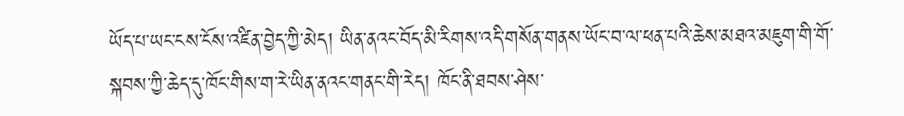ཡོད་པ་ཡང་ངས་ངོས་འཛིན་བྱེད་ཀྱི་མེད། ཡིན་ནའང་བོད་མི་རིགས་འདི་གསོན་གནས་ཡོང་བ་ལ་ཕན་པའི་ཆེས་མཐའ་མཇུག་གི་གོ་སྐབས་ཀྱི་ཆེད་དུ་ཁོང་གིས་ག་རེ་ཡིན་ནའང་གནང་གི་རེད། ཁོང་ནི་ཐབས་ཤེས་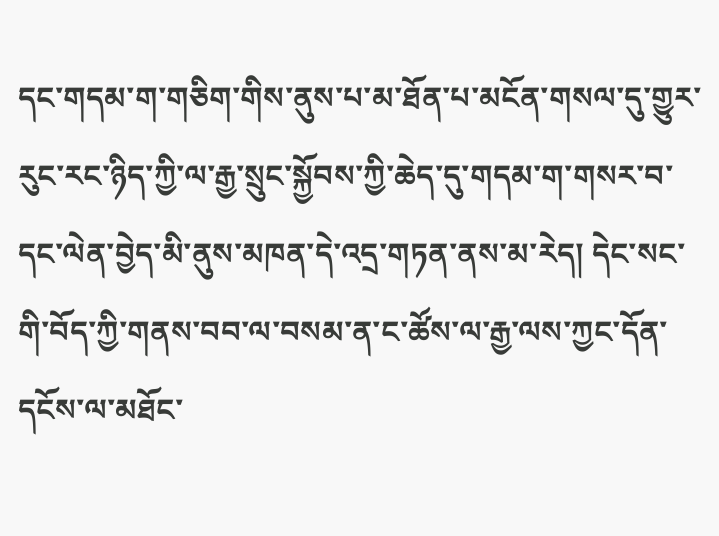དང་གདམ་ག་གཅིག་གིས་ནུས་པ་མ་ཐོན་པ་མངོན་གསལ་དུ་གྱུར་རུང་རང་ཉིད་ཀྱི་ལ་རྒྱ་སྲུང་སྐྱོབས་ཀྱི་ཆེད་དུ་གདམ་ག་གསར་བ་དང་ལེན་བྱེད་མི་ནུས་མཁན་དེ་འདྲ་གཏན་ནས་མ་རེད། དེང་སང་གི་བོད་ཀྱི་གནས་བབ་ལ་བསམ་ན་ང་ཚོས་ལ་རྒྱ་ལས་ཀྱང་དོན་དངོས་ལ་མཐོང་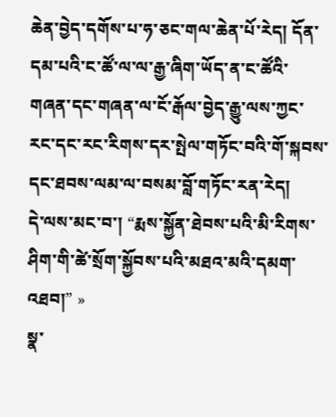ཆེན་བྱེད་དགོས་པ་ཧ་ཅང་གལ་ཆེན་པོ་རེད། དོན་དམ་པའི་ང་ཚོ་ལ་ལ་རྒྱ་ཞིག་ཡོད་ན་ང་ཚོའི་གཞན་དང་གཞན་ལ་ངོ་རྒོལ་བྱེད་རྒྱུ་ལས་ཀྱང་རང་དང་རང་རིགས་དར་སྤེལ་གཏོང་བའི་གོ་སྐབས་དང་ཐབས་ལམ་ལ་བསམ་བློ་གཏོང་རན་རེད།
དེ་ལས་མང་བ་། “རྨས་སྐྱོན་ཐེབས་པའི་མི་རིགས་ཤིག་གི་ཚེ་སྲོག་སྐྱོབས་པའི་མཐའ་མའི་དམག་འཐབ།” »
སྣ་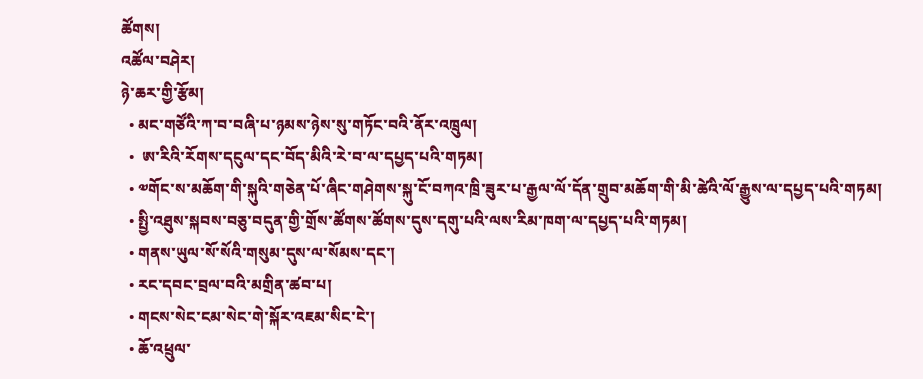ཚོགས།
འཚོལ་བཤེར།
ཉེ་ཆར་གྱི་རྩོམ།
  • མང་གཙོའི་ཀ་བ་བཞི་པ་ཉམས་ཉེས་སུ་གཏོང་བའི་ནོར་འཁྲུལ།
  •  ཨ་རིའི་རོགས་དངུལ་དང་བོད་མིའི་རེ་བ་ལ་དཔྱད་པའི་གཏམ།
  • ༧གོང་ས་མཆོག་གི་སྐུའི་གཅེན་པོ་ཞིང་གཤེགས་སྐུ་ངོ་བཀའ་ཁྲི་ཟུར་པ་རྒྱལ་ལོ་དོན་གྲུབ་མཆོག་གི་མི་ཚེའི་ལོ་རྒྱུས་ལ་དཔྱད་པའི་གཏམ།
  • སྤྱི་འཐུས་སྐབས་བཅུ་བདུན་གྱི་གྲོས་ཚོགས་ཚོགས་དུས་དགུ་པའི་ལས་རིམ་ཁག་ལ་དཔྱད་པའི་གཏམ།
  • གནས་ཡུལ་སོ་སོའི་གསུམ་དུས་ལ་སོམས་དང་།
  • རང་དབང་བྲལ་བའི་མགྲིན་ཚབ་པ།
  • གངས་སེང་ངམ་སེང་གེ་སྐོར་འཇམ་སིང་ངེ་།
  • ཆོ་འཕྲུལ་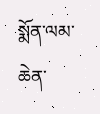སྨོན་ལམ་ཆེན་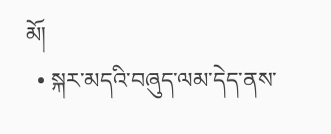མོ།
  • སྐར་མདའི་བཞུད་ལམ་དེད་ནས་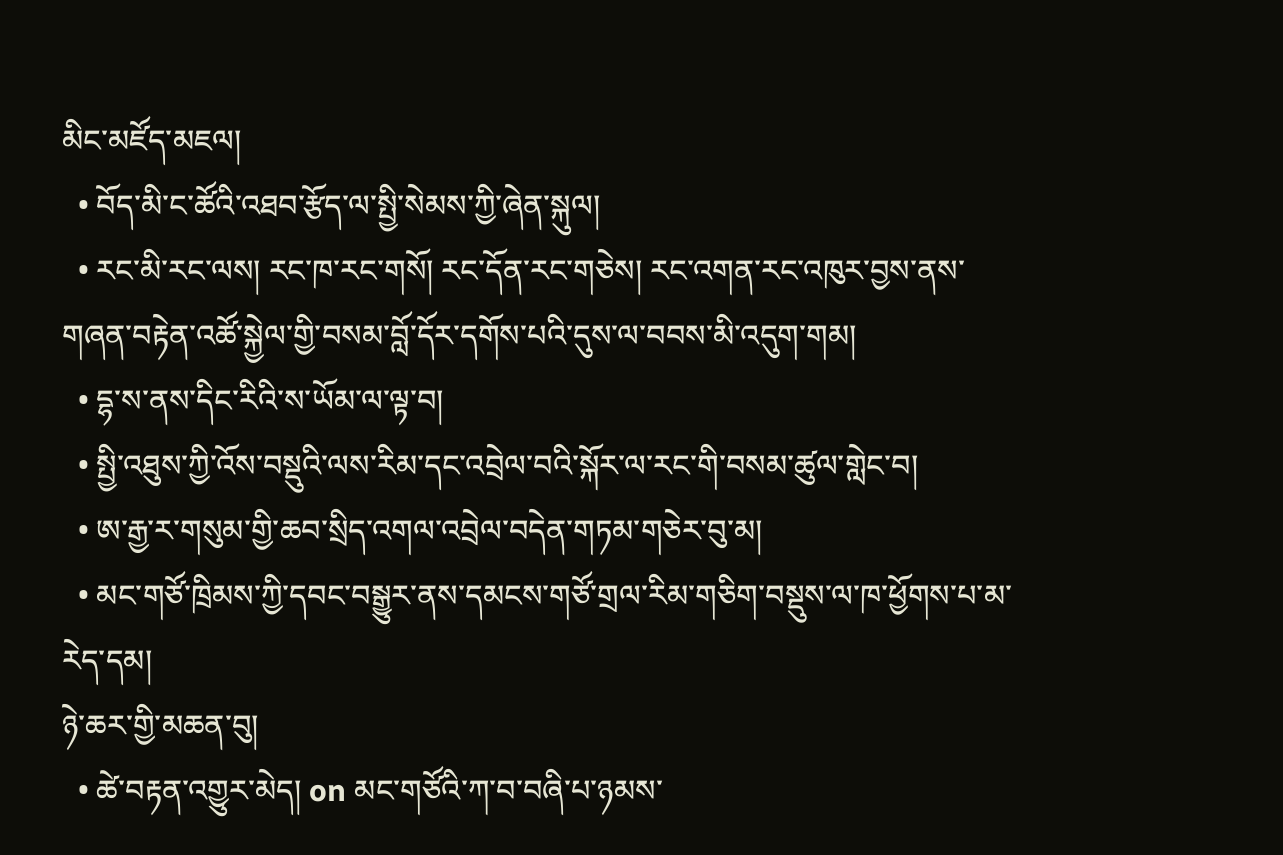མིང་མཛོད་མཇལ།
  • བོད་མི་ང་ཚོའི་འཐབ་རྩོད་ལ་སྤྱི་སེམས་ཀྱི་ཞེན་སྐུལ།
  • རང་མི་རང་ལས། རང་ཁ་རང་གསོ། རང་དོན་རང་གཅེས། རང་འགན་རང་འཁུར་བྱས་ནས་གཞན་བརྟེན་འཚོ་སྐྱེལ་གྱི་བསམ་བློ་དོར་དགོས་པའི་དུས་ལ་བབས་མི་འདུག་གམ།
  • དྷ་ས་ནས་དིང་རིའི་ས་ཡོམ་ལ་ལྟ་བ།
  • སྤྱི་འཐུས་ཀྱི་འོས་བསྡུའི་ལས་རིམ་དང་འབྲེལ་བའི་སྐོར་ལ་རང་གི་བསམ་ཚུལ་གླེང་བ།
  • ཨ་རྒྱ་ར་གསུམ་གྱི་ཆབ་སྲིད་འགལ་འབྲེལ་བདེན་གཏམ་གཅེར་བུ་མ།
  • མང་གཙོ་ཁྲིམས་ཀྱི་དབང་བསྒྱུར་ནས་དམངས་གཙོ་གྲལ་རིམ་གཅིག་བསྡུས་ལ་ཁ་ཕྱོགས་པ་མ་རེད་དམ།
ཉེ་ཆར་གྱི་མཆན་བུ།
  • ཚེ་བརྟན་འགྱུར་མེད། on མང་གཙོའི་ཀ་བ་བཞི་པ་ཉམས་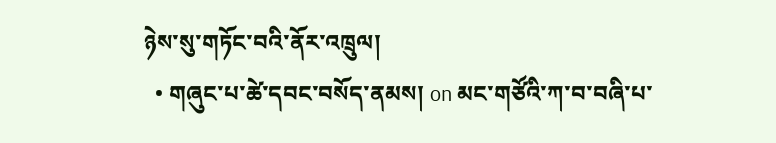ཉེས་སུ་གཏོང་བའི་ནོར་འཁྲུལ།
  • གཞུང་པ་ཚེ་དབང་བསོད་ནམས། on མང་གཙོའི་ཀ་བ་བཞི་པ་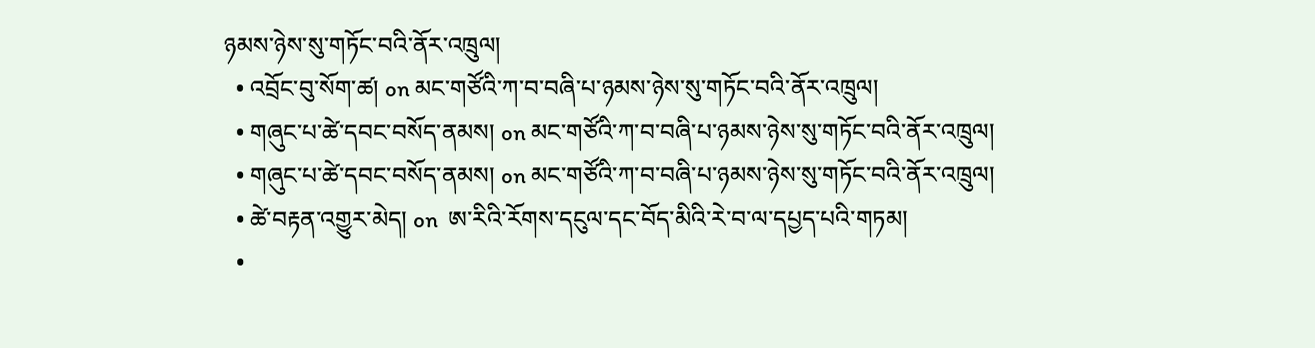ཉམས་ཉེས་སུ་གཏོང་བའི་ནོར་འཁྲུལ།
  • འབྲོང་བུ་སོག་ཚ། on མང་གཙོའི་ཀ་བ་བཞི་པ་ཉམས་ཉེས་སུ་གཏོང་བའི་ནོར་འཁྲུལ།
  • གཞུང་པ་ཚེ་དབང་བསོད་ནམས། on མང་གཙོའི་ཀ་བ་བཞི་པ་ཉམས་ཉེས་སུ་གཏོང་བའི་ནོར་འཁྲུལ།
  • གཞུང་པ་ཚེ་དབང་བསོད་ནམས། on མང་གཙོའི་ཀ་བ་བཞི་པ་ཉམས་ཉེས་སུ་གཏོང་བའི་ནོར་འཁྲུལ།
  • ཚེ་བརྟན་འགྱུར་མེད། on  ཨ་རིའི་རོགས་དངུལ་དང་བོད་མིའི་རེ་བ་ལ་དཔྱད་པའི་གཏམ།
  •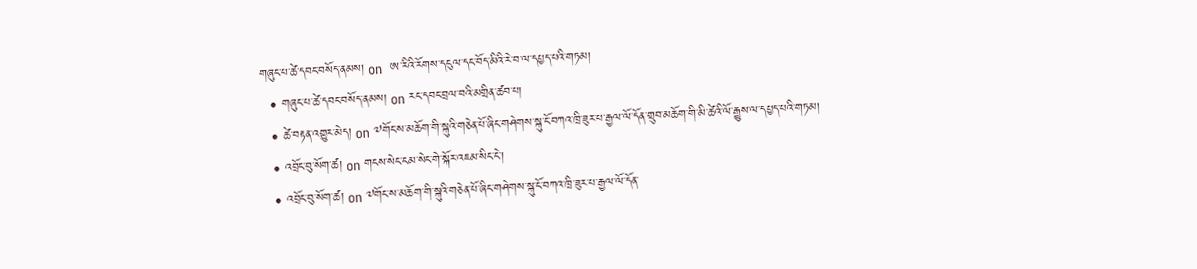གཞུང་པ་ཚེ་དབང་བསོད་ནམས། on  ཨ་རིའི་རོགས་དངུལ་དང་བོད་མིའི་རེ་བ་ལ་དཔྱད་པའི་གཏམ།
  • གཞུང་པ་ཚེ་དབང་བསོད་ནམས། on རང་དབང་བྲལ་བའི་མགྲིན་ཚབ་པ།
  • ཚེ་བརྟན་འགྱུར་མེད། on ༧གོང་ས་མཆོག་གི་སྐུའི་གཅེན་པོ་ཞིང་གཤེགས་སྐུ་ངོ་བཀའ་ཁྲི་ཟུར་པ་རྒྱལ་ལོ་དོན་གྲུབ་མཆོག་གི་མི་ཚེའི་ལོ་རྒྱུས་ལ་དཔྱད་པའི་གཏམ།
  • འབྲོང་བུ་སོག་ཚ། on གངས་སེང་ངམ་སེང་གེ་སྐོར་འཇམ་སིང་ངེ་།
  • འབྲོང་བུ་སོག་ཚ། on ༧གོང་ས་མཆོག་གི་སྐུའི་གཅེན་པོ་ཞིང་གཤེགས་སྐུ་ངོ་བཀའ་ཁྲི་ཟུར་པ་རྒྱལ་ལོ་དོན་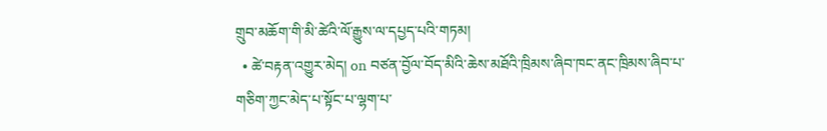གྲུབ་མཆོག་གི་མི་ཚེའི་ལོ་རྒྱུས་ལ་དཔྱད་པའི་གཏམ།
  • ཚེ་བརྟན་འགྱུར་མེད། on བཙན་བྱོལ་བོད་མིའི་ཆེས་མཐོའི་ཁྲིམས་ཞིབ་ཁང་ནང་ཁྲིམས་ཞིབ་པ་གཅིག་ཀྱང་མེད་པ་སྟོང་པ་ལྷག་པ་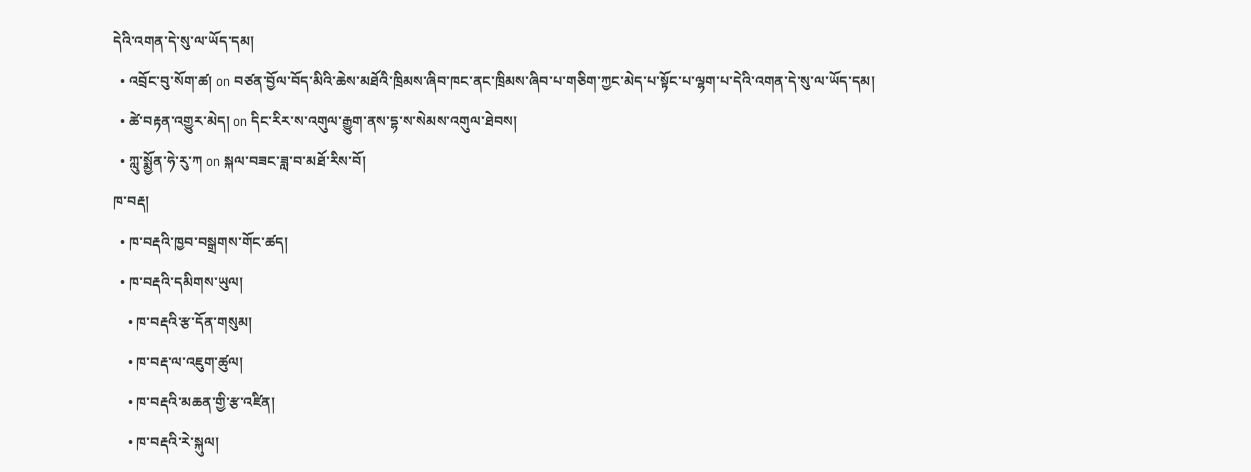དེའི་འགན་དེ་སུ་ལ་ཡོད་དམ།
  • འབྲོང་བུ་སོག་ཚ། on བཙན་བྱོལ་བོད་མིའི་ཆེས་མཐོའི་ཁྲིམས་ཞིབ་ཁང་ནང་ཁྲིམས་ཞིབ་པ་གཅིག་ཀྱང་མེད་པ་སྟོང་པ་ལྷག་པ་དེའི་འགན་དེ་སུ་ལ་ཡོད་དམ།
  • ཚེ་བརྟན་འགྱུར་མེད། on དིང་རིར་ས་འགུལ་རྒྱུག་ནས་དྷ་ས་སེམས་འགུལ་ཐེབས།
  • ཀླུ་སྨྱོན་ཧེ་རུ་ཀ on སྐལ་བཟང་ཟླ་བ་མཐོ་རིས་བོ།
ཁ་བརྡ།
  • ཁ་བརྡའི་ཁྱབ་བསྒྲགས་གོང་ཚད།
  • ཁ་བརྡའི་དམིགས་ཡུལ།
    • ཁ་བརྡའི་རྩ་དོན་གསུམ།
    • ཁ་བརྡ་ལ་འཇུག་ཚུལ།
    • ཁ་བརྡའི་མཆན་གྱི་རྩ་འཛིན།
    • ཁ་བརྡའི་རེ་སྐུལ།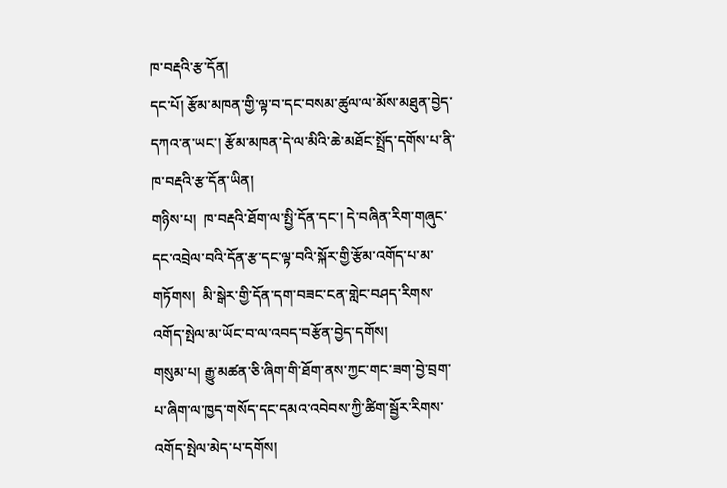ཁ་བརྡའི་རྩ་དོན།
དང་པོ། རྩོམ་མཁན་གྱི་ལྟ་བ་དང་བསམ་ཚུལ་ལ་མོས་མཐུན་བྱེད་དཀའ་ན་ཡང་། རྩོམ་མཁན་དེ་ལ་མིའི་ཆེ་མཐོང་སྤྲོད་དགོས་པ་ནི་ཁ་བརྡའི་རྩ་དོན་ཡིན།
གཉིས་པ།  ཁ་བརྡའི་ཐོག་ལ་སྤྱི་དོན་དང་། དེ་བཞིན་རིག་གཞུང་དང་འབྲེལ་བའི་དོན་རྩ་དང་ལྟ་བའི་སྐོར་གྱི་རྩོམ་འགོད་པ་མ་གཏོགས།  མི་སྒེར་གྱི་དོན་དག་བཟང་ངན་གླེང་བཤད་རིགས་འགོད་སྤེལ་མ་ཡོང་བ་ལ་འབད་བརྩོན་བྱེད་དགོས།
གསུམ་པ། རྒྱུ་མཚན་ཅི་ཞིག་གི་ཐོག་ནས་ཀྱང་གང་ཟག་བྱེ་བྲག་པ་ཞིག་ལ་ཁྱད་གསོད་དང་དམའ་འབེབས་ཀྱི་ཚིག་སྦྱོར་རིགས་འགོད་སྤེལ་མེད་པ་དགོས།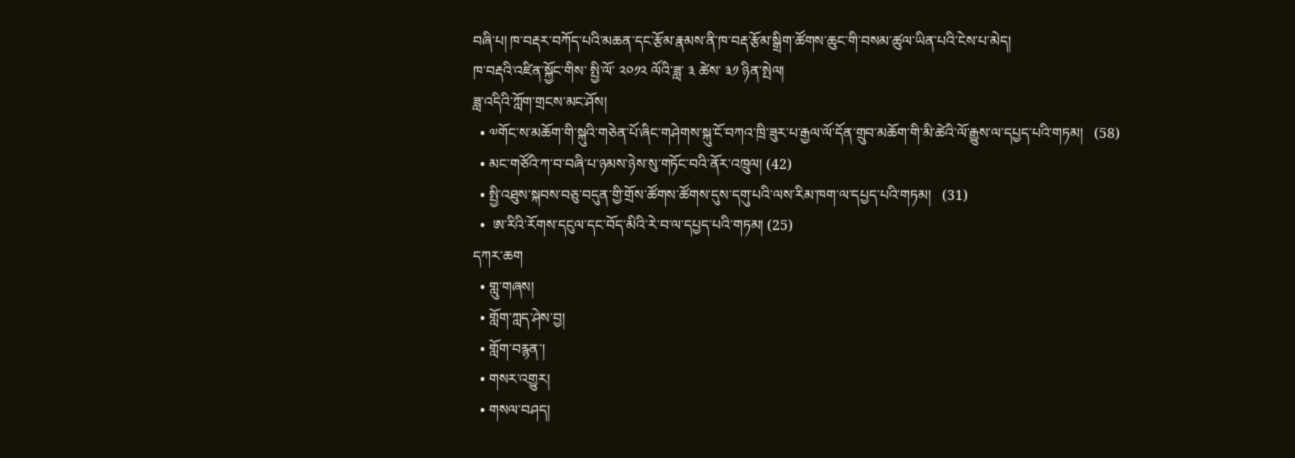བཞི་པ། ཁ་བརྡར་བཀོད་པའི་མཆན་དང་རྩོམ་རྣམས་ནི་ཁ་བརྡ་རྩོམ་སྒྲིག་ཚོགས་ཆུང་གི་བསམ་ཚུལ་ཡིན་པའི་ངེས་པ་མེད།
ཁ་བརྡའི་འཛིན་སྐྱོང་གིས་ སྤྱི་ལོ་ ༢༠༡༢ ལོའི་ཟླ་ ༣ ཚེས་ ༣༡ ཉིན་སྤེལ།
ཟླ་འདིའི་ཀློག་གྲངས་མང་ཤོས།
  • ༧གོང་ས་མཆོག་གི་སྐུའི་གཅེན་པོ་ཞིང་གཤེགས་སྐུ་ངོ་བཀའ་ཁྲི་ཟུར་པ་རྒྱལ་ལོ་དོན་གྲུབ་མཆོག་གི་མི་ཚེའི་ལོ་རྒྱུས་ལ་དཔྱད་པའི་གཏམ།   (58)
  • མང་གཙོའི་ཀ་བ་བཞི་པ་ཉམས་ཉེས་སུ་གཏོང་བའི་ནོར་འཁྲུལ། (42)
  • སྤྱི་འཐུས་སྐབས་བཅུ་བདུན་གྱི་གྲོས་ཚོགས་ཚོགས་དུས་དགུ་པའི་ལས་རིམ་ཁག་ལ་དཔྱད་པའི་གཏམ།   (31)
  •  ཨ་རིའི་རོགས་དངུལ་དང་བོད་མིའི་རེ་བ་ལ་དཔྱད་པའི་གཏམ། (25)
དཀར་ཆག
  • གླུ་གཞས།
  • གློག་ཀླད་ཤེས་བྱ།
  • གློག་བརྙན་།
  • གསར་འགྱུར།
  • གསལ་བཤད།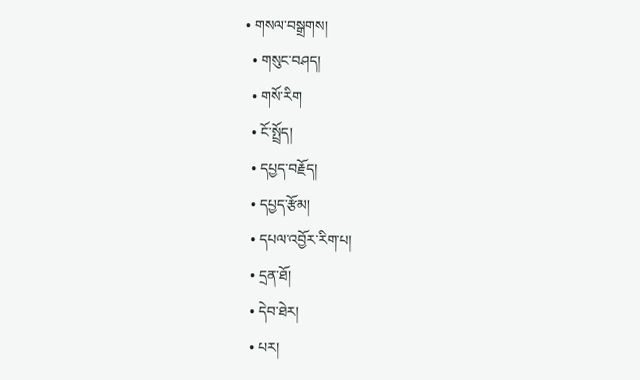• གསལ་བསྒྲགས།
  • གསུང་བཤད།
  • གསོ་རིག
  • ངོ་སྤྲོད།
  • དཔྱད་བརྗོད།
  • དཔྱད་རྩོམ།
  • དཔལ་འབྱོར་རིག་པ།
  • དྲན་ཐོ།
  • དེབ་ཐེར།
  • པར།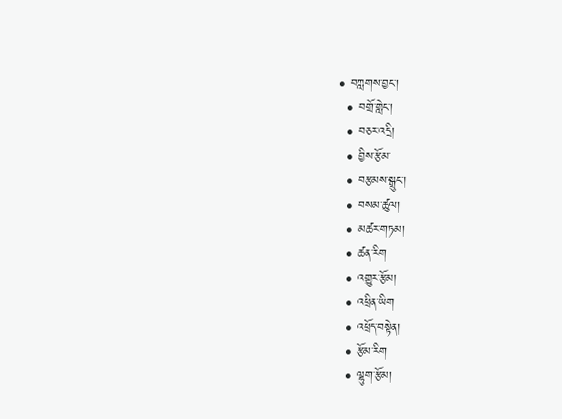• བཀླགས་བྱང་།
  • བགྲོ་གླེང་།
  • བཅར་འདྲི།
  • བྱིས་རྩོམ་
  • བརྩམས་སྒྲུང་།
  • བསམ་ཚུལ།
  • མཚར་གཏམ།
  • ཚན་རིག
  • འགྱུར་རྩོམ།
  • འཕྲིན་ཡིག
  • འཕྲོད་བསྟེན།
  • རྩོམ་རིག
  • ལྷུག་རྩོམ།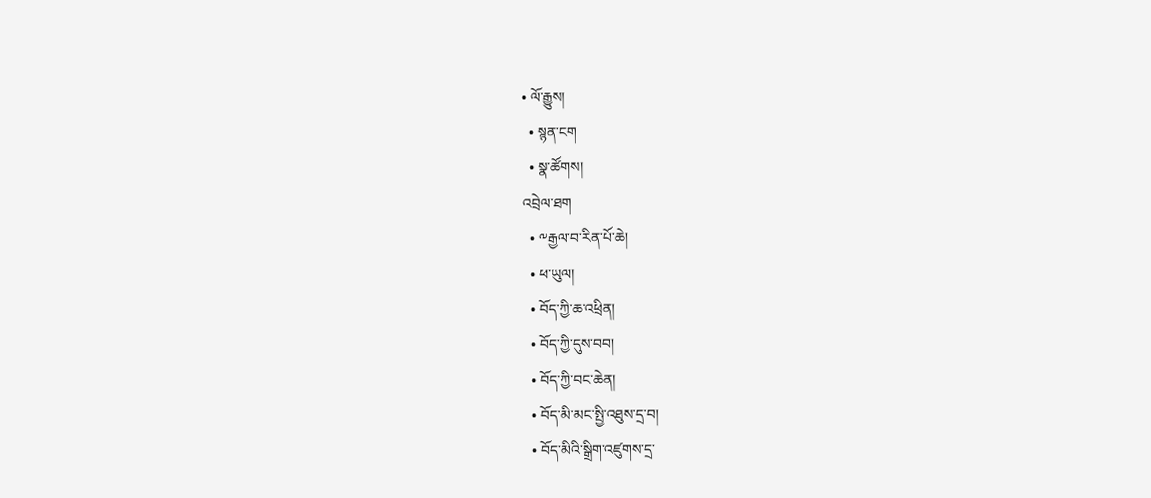• ལོ་རྒྱུས།
  • སྙན་ངག
  • སྣ་ཚོགས།
འབྲེལ་ཐག
  • ༸རྒྱལ་བ་རིན་པོ་ཆེ།
  • ཕ་ཡུལ།
  • བོད་ཀྱི་ཆ་འཕྲིན།
  • བོད་ཀྱི་དུས་བབ།
  • བོད་ཀྱི་བང་ཆེན།
  • བོད་མི་མང་སྤྱི་འཐུས་དྲ་བ།
  • བོད་མིའི་སྒྲིག་འཛུགས་དྲ་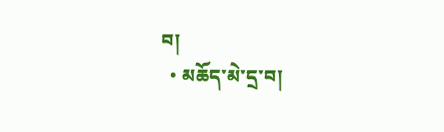བ།
  • མཆོད་མེ་དྲ་བ།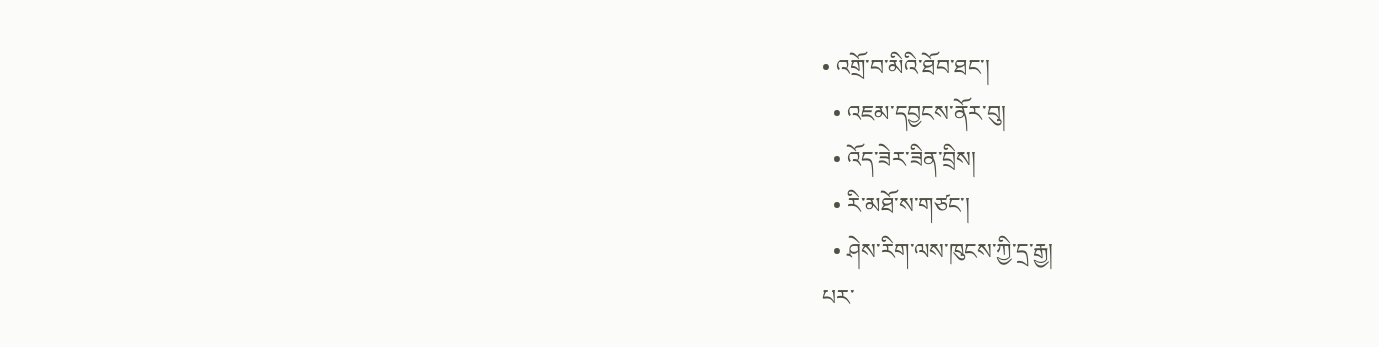• འགྲོ་བ་མིའི་ཐོབ་ཐང་།
  • འཇམ་དབྱངས་ནོར་བུ།
  • འོད་ཟེར་ཟིན་བྲིས།
  • རི་མཐོ་ས་གཙང་།
  • ཤེས་རིག་ལས་ཁུངས་ཀྱི་དྲ་རྒྱ།
པར་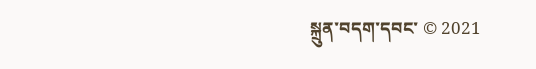སྐྲུན་བདག་དབང་ © 2021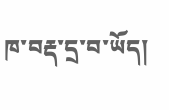ཁ་བརྡ་དྲ་བ་ཡོད།